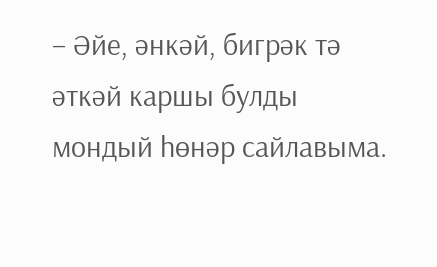– Әйе, әнкәй, бигрәк тә әткәй каршы булды мондый һөнәр сайлавыма.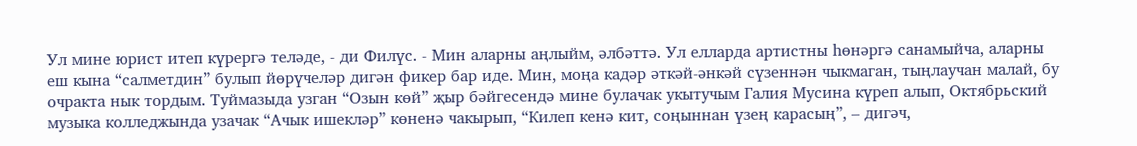Ул мине юрист итеп күрергә теләде, - ди Филүс. - Мин аларны аңлыйм, әлбәттә. Ул елларда артистны һөнәргә санамыйча, аларны еш кына “салметдин” булып йөрүчеләр дигән фикер бар иде. Мин, моңа кадәр әткәй-әнкәй сүзеннән чыкмаган, тыңлаучан малай, бу очракта нык тордым. Туймазыда узган “Озын көй” җыр бәйгесендә мине булачак укытучым Галия Мусина күреп алып, Октябрьский музыка колледжында узачак “Ачык ишекләр” көненә чакырып, “Килеп кенә кит, соңыннан үзең карасың”, – дигәч,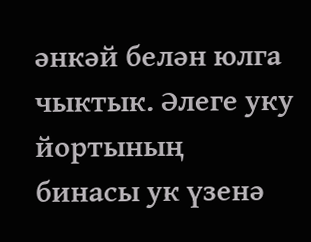әнкәй белән юлга чыктык. Әлеге уку йортының бинасы ук үзенә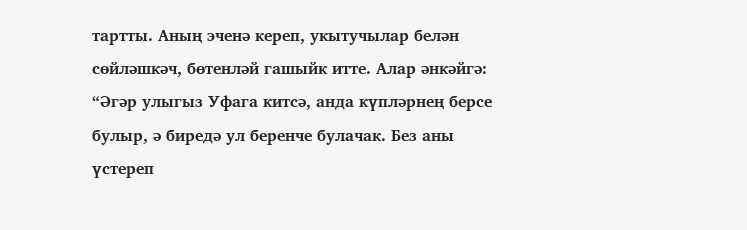тартты. Аның эченә кереп, укытучылар белән сөйләшкәч, бөтенләй гашыйк итте. Алар әнкәйгә: “Әгәр улыгыз Уфага китсә, анда күпләрнең берсе булыр, ә биредә ул беренче булачак. Без аны үстереп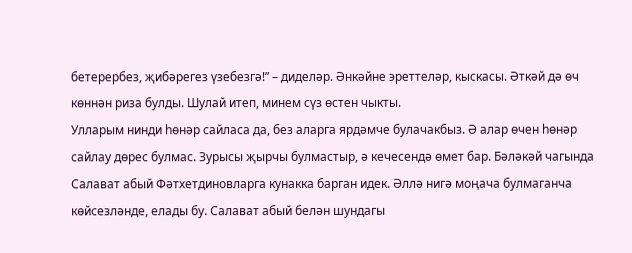бетерербез, җибәрегез үзебезгә!” – диделәр. Әнкәйне эреттеләр, кыскасы. Әткәй дә өч көннән риза булды. Шулай итеп, минем сүз өстен чыкты.
Улларым нинди һөнәр сайласа да, без аларга ярдәмче булачакбыз. Ә алар өчен һөнәр сайлау дөрес булмас. Зурысы җырчы булмастыр, ә кечесендә өмет бар. Бәләкәй чагында Салават абый Фәтхетдиновларга кунакка барган идек. Әллә нигә моңача булмаганча көйсезләнде, елады бу. Салават абый белән шундагы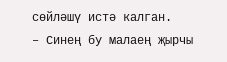сөйләшү истә калган.
– Синең бу малаең җырчы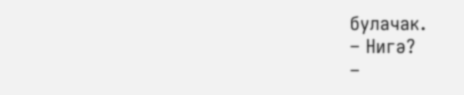булачак.
– Нигә?
–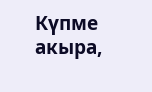Күпме акыра,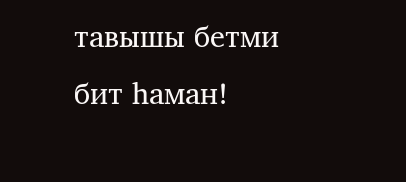тавышы бетми бит һаман!